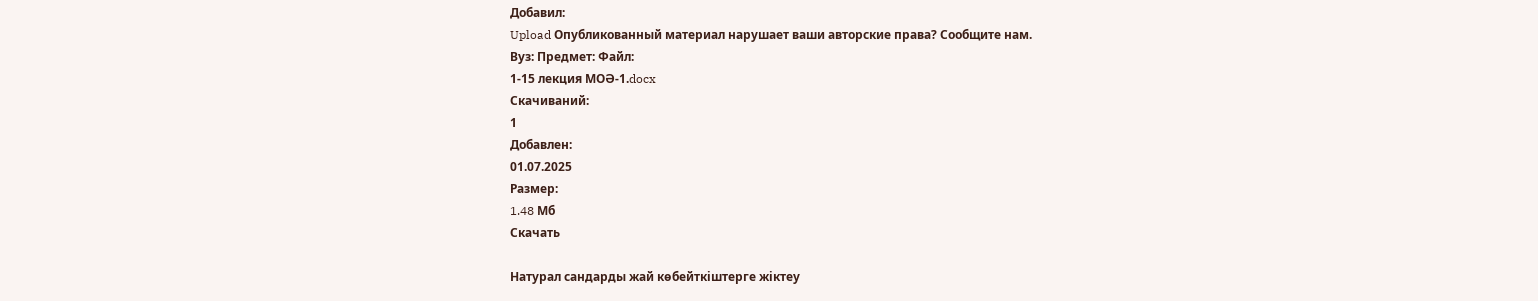Добавил:
Upload Опубликованный материал нарушает ваши авторские права? Сообщите нам.
Вуз: Предмет: Файл:
1-15 лекция МОӘ-1.docx
Скачиваний:
1
Добавлен:
01.07.2025
Размер:
1.48 Mб
Скачать

Натурал сандарды жай көбейткiштерге жiктеу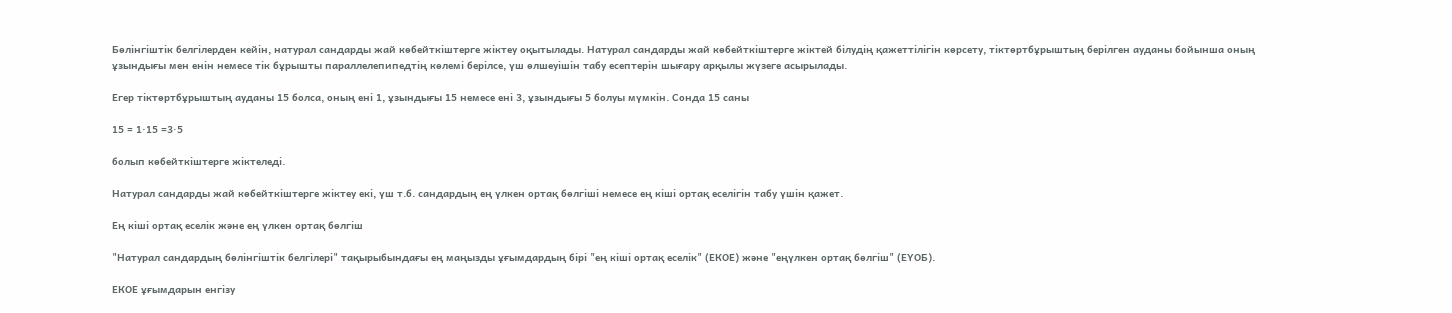Бөлiнгiштiк белгiлерден кейiн, натурал сандарды жай көбейткiштерге жiктеу оқытылады. Натурал сандарды жай көбейткiштерге жiктей бiлудiң қажеттiлiгiн көрсету, тiктөртбұрыштың берiлген ауданы бойынша оның ұзындығы мен енiн немесе тiк бұрышты параллелепипедтiң көлемi берiлсе, үш өлшеуiшiн табу есептерiн шығару арқылы жүзеге асырылады.

Егер тіктөртбұрыштың ауданы 15 болса, оның ені 1, ұзындығы 15 немесе ені 3, ұзындығы 5 болуы мүмкін. Сонда 15 саны

15 = 1·15 =3·5

болып көбейткіштерге жіктеледі.

Натурал сандарды жай көбейткiштерге жiктеу екi, үш т.б. сандардың ең үлкен ортақ бөлгiшi немесе ең кiшi ортақ еселiгiн табу үшiн қажет.

Ең кіші ортақ еселік және ең үлкен ортақ бөлгіш

"Натурал сандардың бөлiнгiштiк белгiлерi" тақырыбындағы ең маңызды ұғымдардың бiрi "ең кiшi ортақ еселiк" (ЕКОЕ) және "еңүлкен ортақ бөлгiш" (ЕҮОБ).

ЕКОЕ ұғымдарын енгiзу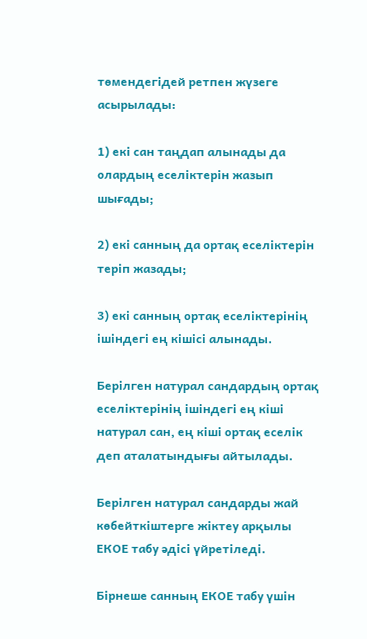төмендегiдей ретпен жүзеге асырылады:

1) екi сан таңдап алынады да олардың еселiктерiн жазып шығады;

2) екi санның да ортақ еселiктерiн терiп жазады;

3) екi санның ортақ еселiктерiнiң iшiндегi ең кiшiсi алынады.

Берiлген натурал сандардың ортақ еселiктерiнiң iшiндегi ең кiшi натурал сан, ең кiшi ортақ еселiк деп аталатындығы айтылады.

Берiлген натурал сандарды жай көбейткiштерге жiктеу арқылы ЕКОЕ табу әдiсi үйретiледi.

Бірнеше санның ЕКОЕ табу үшін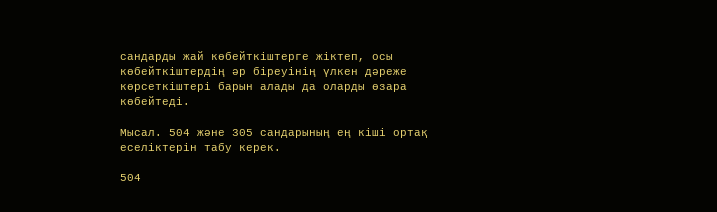сандарды жай көбейткіштерге жіктеп, осы көбейткіштердің әр біреуінің үлкен дәреже көрсеткіштері барын алады да оларды өзара көбейтеді.

Мысал. 504 және 305 сандарының ең кіші ортақ еселіктерін табу керек.

504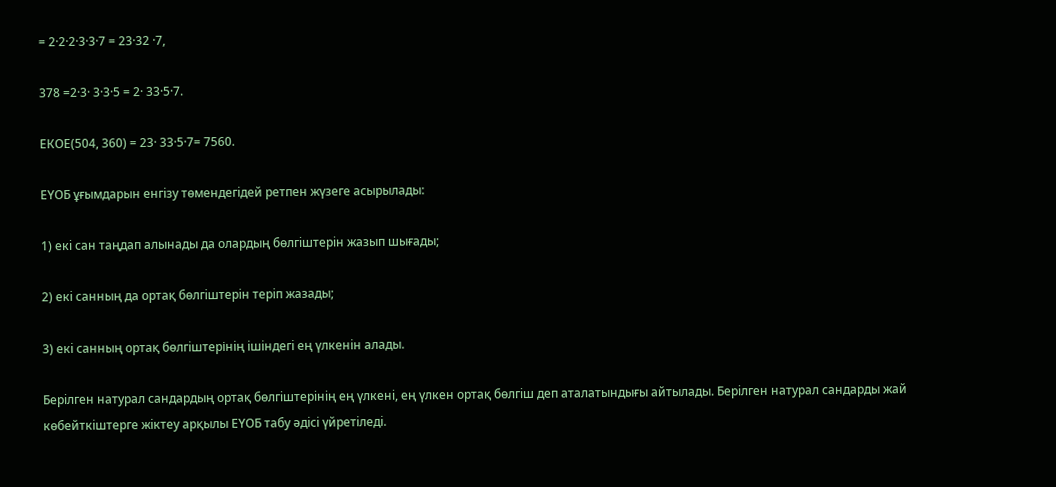= 2·2·2·3·3·7 = 23·32 ·7,

378 =2·3· 3·3·5 = 2· 33·5·7.

ЕКОЕ(504, 360) = 23· 33·5·7= 7560.

ЕҮОБ ұғымдарын енгiзу төмендегiдей ретпен жүзеге асырылады:

1) екi сан таңдап алынады да олардың бөлгiштерiн жазып шығады;

2) екi санның да ортақ бөлгiштерiн терiп жазады;

3) екi санның ортақ бөлгiштерінiң iшiндегi ең үлкенiн алады.

Берiлген натурал сандардың ортақ бөлгiштерiнiң ең үлкенi, ең үлкен ортақ бөлгiш деп аталатындығы айтылады. Берiлген натурал сандарды жай көбейткiштерге жiктеу арқылы ЕҮОБ табу әдiсi үйретiледi.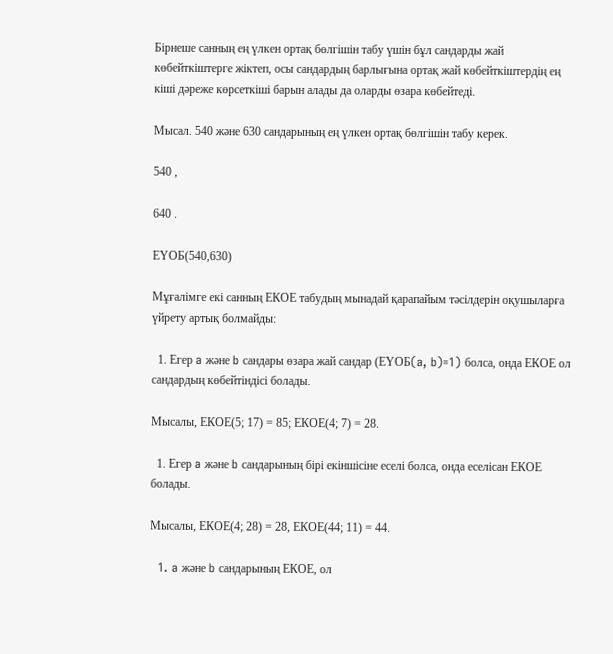Бірнеше санның ең үлкен ортақ бөлгішін табу үшін бұл сандарды жай көбейткіштерге жіктеп, осы сандардың барлығына ортақ жай көбейткіштердің ең кіші дәреже көрсеткіші барын алады да оларды өзара көбейтеді.

Мысал. 540 және 630 сандарының ең үлкен ортақ бөлгішін табу керек.

540 ,

640 .

ЕҮОБ(540,630)

Мұғалiмге екi санның ЕКОЕ табудың мынадай қарапайым тәсiлдерiн оқушыларға үйрету артық болмайды:

  1. Егер a және b сандары өзара жай сандар (ЕҮОБ(a, b)=1) болса, онда ЕКОЕ ол сандардың көбейтiндiсi болады.

Мысалы, ЕКОЕ(5; 17) = 85; ЕКОЕ(4; 7) = 28.

  1. Егер a және b сандарының бiрi екiншiсiне еселi болса, онда еселiсан ЕКОЕ болады.

Мысалы, ЕКОЕ(4; 28) = 28, ЕКОЕ(44; 11) = 44.

  1. a және b сандарының ЕКОЕ, ол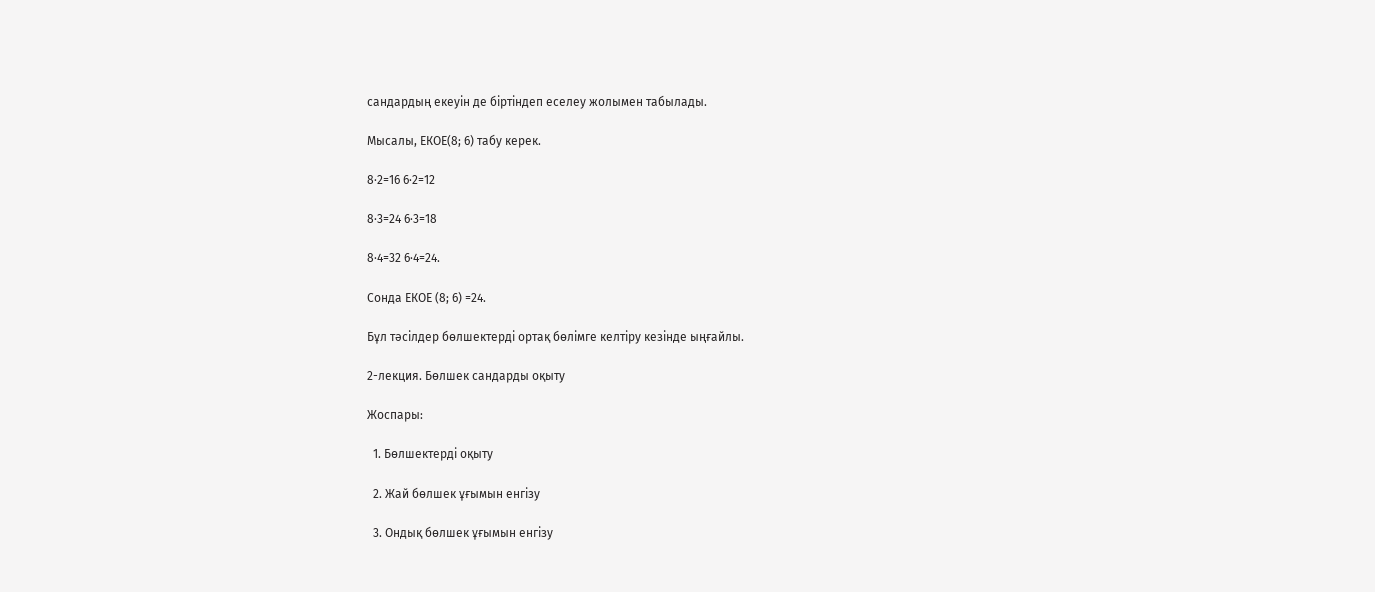сандардың екеуiн де бiртiндеп еселеу жолымен табылады.

Мысалы, ЕКОЕ(8; 6) табу керек.

8·2=16 6·2=12

8·3=24 6·3=18

8·4=32 6·4=24.

Сонда ЕКОЕ (8; 6) =24.

Бұл тәсiлдер бөлшектердi ортақ бөлiмге келтiру кезiнде ыңғайлы.

2-лекция. Бөлшек сандарды оқыту

Жоспары:

  1. Бөлшектердi оқыту

  2. Жай бөлшек ұғымын енгізу

  3. Ондық бөлшек ұғымын енгізу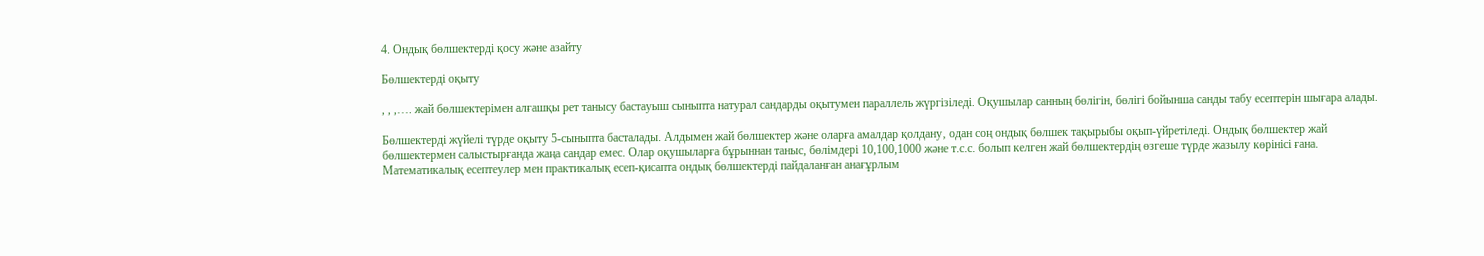4. Ондық бөлшектерді қосу және азайту

Бөлшектердi оқыту

, , ,…. жай бөлшектерiмен алғашқы рет танысу бастауыш сыныпта натурал сандарды оқытумен параллель жүргiзiледi. Оқушылар санның бөлігін, бөлігі бойынша санды табу есептерін шығара алады.

Бөлшектердi жүйелi түрде оқыту 5-сыныпта басталады. Алдымен жай бөлшектер және оларға амалдар қолдану‚ одан соң ондық бөлшек тақырыбы оқып-үйретiледi. Ондық бөлшектер жай бөлшектермен салыстырғанда жаңа сандар емес. Олар оқушыларға бұрыннан таныс, бөлiмдерi 10,100,1000 және т.с.с. болып келген жай бөлшектердiң өзгеше түрде жазылу көрiнiсi ғана. Математикалық есептеулер мен практикалық есеп-қисапта ондық бөлшектердi пайдаланған анағұрлым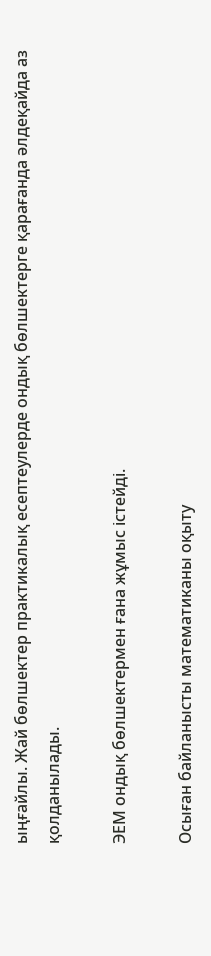ыңғайлы. Жай бөлшектер практикалық есептеулерде ондық бөлшектерге қарағанда әлдеқайда аз қолданылады.

ЭЕМ ондық бөлшектермен ғана жұмыс iстейдi.

Осыған байланысты математиканы оқыту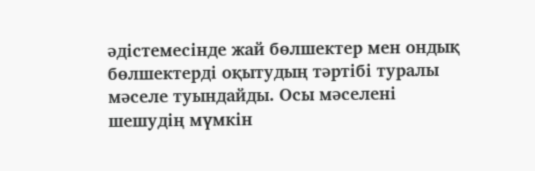әдiстемесiнде жай бөлшектер мен ондық бөлшектердi оқытудың тәртiбi туралы мәселе туындайды. Осы мәселені шешудiң мүмкiн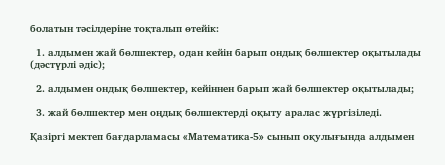болатын тәсiлдерiне тоқталып өтейiк:

  1. алдымен жай бөлшектер, одан кейiн барып ондық бөлшектер оқытылады (дәстүрлi әдiс);

  2. алдымен ондық бөлшектер, кейiннен барып жай бөлшектер оқытылады;

  3. жай бөлшектер мен оңдық бөлшектердi оқыту аралас жүргізіледі.

Қазіргі мектеп бағдарламасы «Математика-5» сынып оқулығында алдымен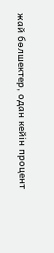жай бөлшектер, одан кейiн процент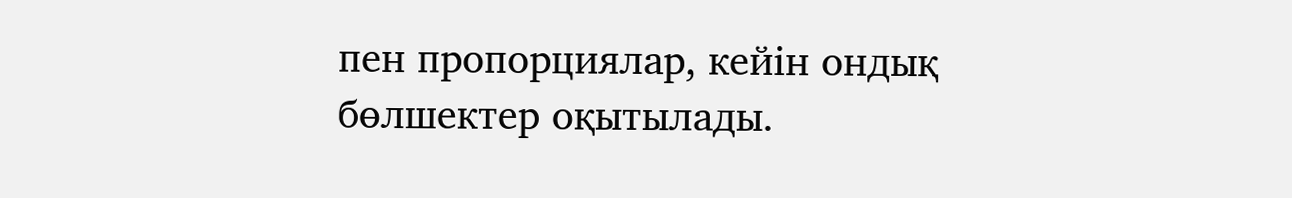пен пропорциялар, кейiн ондық бөлшектер оқытылады.